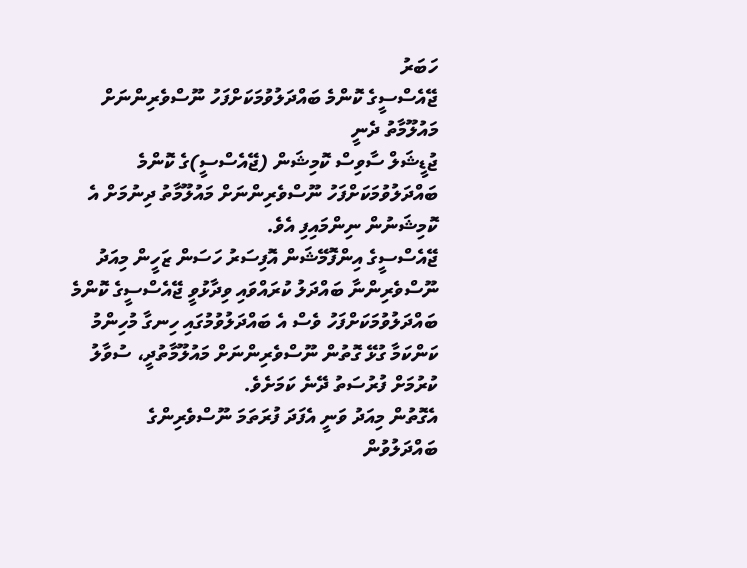ހަބަރު
ޖޭއެސްސީގެ ކޮންމެ ބައްދަލުވުމަކަށްފަހު ނޫސްވެރިންނަށް މައުލޫމާތު ދެނީ
ޖުޑީޝަލް ސާވިސް ކޮމިޝަން (ޖޭއެސްސީ)ގެ ކޮންމެ ބައްދަލުވުމަކަށްފަހު ނޫސްވެރިންނަށް މައުލޫމާތު ދިނުމަށް އެ ކޮމިޝަނުން ނިންމައިފި އެވެ.
ޖޭއެސްސީގެ އިންފޮމޭޝަން އޮފިސަރު ހަސަން ޒަހީން މިއަދު ނޫސްވެރިންނާ ބައްދަލު ކުރައްވައި ވިދާޅުވީ ޖޭއެސްސީގެ ކޮންމެ ބައްދަލުވުމަކަށްފަހު ވެސް އެ ބައްދަލުވުމުގައި ހިނގާ މުހިންމު ކަންކަމާ ގުޅޭ ގޮތުން ނޫސްވެރިންނަށް މައުލޫމާތުދީ، ސުވާލު ކުރުމަށް ފުރުސަތު ދޭނެ ކަމަށެވެ.
އެގޮތުން މިއަދު ވަނީ އެފަދަ ފުރަތަމަ ނޫސްވެރިންގެ ބައްދަލުވުން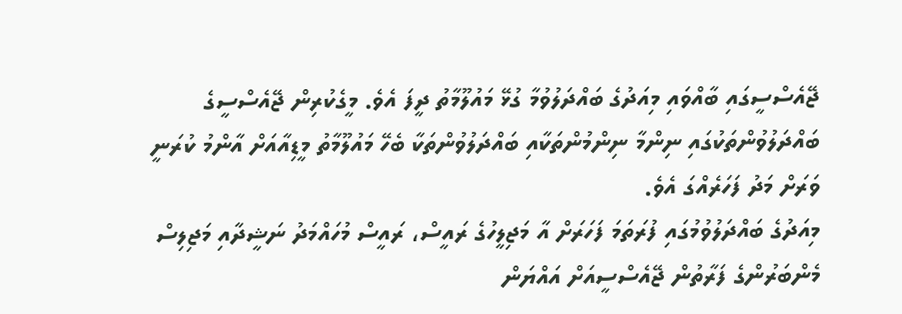ޖޭއެސްސީގައި ބާއްވައި މިއަދުގެ ބައްދަލުވުމާ ގުޅޭ މައުލޫމާތު ދީފަ އެވެ. މީގެކުރިން ޖޭއެސްސީގެ ބައްދަލުވުންތަކުގައި ނިންމާ ނިންމުންތަކާއި ބައްދަލުވުންތަކާ ބެހޭ މައުލޫމާތު މީޑިއާއަށް އާންމު ކުރަނީ ވަރަށް މަދު ފަހަރެއްގަ އެވެ.
މިއަދުގެ ބައްދަލުވުމުގައި ފުރަތަމަ ފަހަރަށް އާ މަޖިލީހުގެ ރައީސް، ރައީސް މުހައްމަދު ނަޝީދާއި މަޖިލިސް މެންބަރުންގެ ފަރާތުން ޖޭއެސްސީއަށް އައްޔަން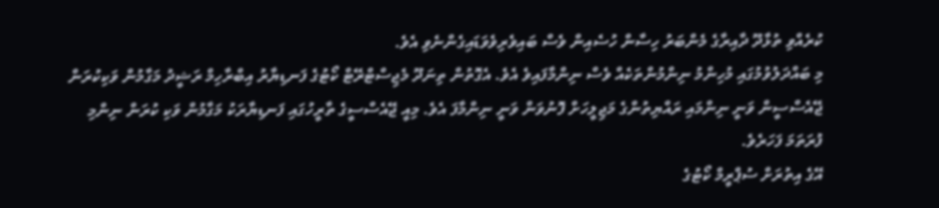ކުރެއްވި ތުޅާދޫ ދާއިރާގެ މެންބަރު ހިސާން ހުސެއިން ވެސް ބައިވެރިވެވަޑައިގެންނެވި އެވެ.
މި ބައްދަލުވުމުގައި މުހިންމު ނިންމުންތަކެއް ވެސް ނިންމާފައިވެ އެވެ. އެގޮތުން ތިނަދޫ މެޖިސްޓްރޭޓް ކޯޓުގެ ފަނޑިޔާރު އިބްރާހިމް ރަޝީދު މަގާމުން ވަކިކުރަން ޖޭއެސްސީން ވަނީ ނިންމައި ރައްޔިތުންގެ މަޖިލީހަށް ފޮނުވަން ވަނީ ނިންމާފަ އެވެ. މިއީ ޖޭއެސްސީގެ ތާރީހުގައި ފަނޑިޔާރަކު މަގާމުން ވަކި ކުރަން ނިންމި ފުރަތަމަ ފަހަރެވެ.
އޭގެ އިތުރަށް ސުޕްރީމް ކޯޓުގެ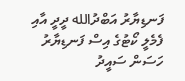ފަނޑިޔާރު އަބްދުالله ދީދީ އާއި ފެމެލީ ކޯޓުގެ އިސް ފަނޑިޔާރު ހަސަން ސައީދު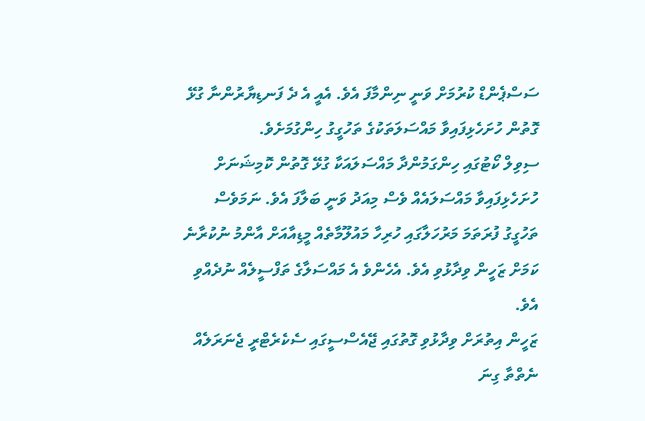ސަސްޕެންޑް ކުރުމަށް ވަނީ ނިންމާފަ އެވެ. އެއީ އެ ދެ ފަނޑިޔާރުންނާ ގުޅޭ ގޮތުން ހުށަހެޅިފައިވާ މައްސަލަތަކުގެ ތަހުގީގު ހިންގުމަށެވެ.
ސިވިލް ކޯޓުގައި ހިންގަމުންދާ މައްސަލައަކާ ގުޅޭ ގޮތުން ކޮމިޝަނަށް ހުށަހެޅިފައިވާ މައްސަލައެއް ވެސް މިއަދު ވަނީ ބަލާފަ އެވެ. ނަމަވެސް ތަހުގީގު ފުރަތަމަ މަރުހަލާގައި ހުރިހާ މައުލޫމާތެއް މީޑިއާއަށް އާންމު ނުކުރާނެ ކަމަށް ޒަހީން ވިދާޅުވި އެވެ. އެހެންވެ އެ މައްސަލާގެ ތަފްސީލެއް ނުދެއްވި އެވެ.
ޒަހީން އިތުރަށް ވިދާޅުވި ގޮތުގައި ޖޭއެސްސީގައި ސެކެރެޓްރީ ޖެނަރަލެއް ނެތްތާ ގިނަ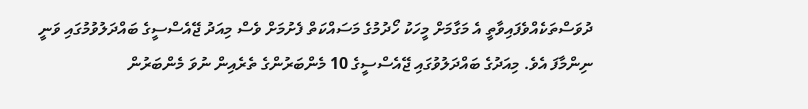ދުވަސްތަކެއްވެފައިވާތީ އެ މަގާމަށް މީހަކު ހޯދުމުގެ މަސައްކަތް ފެށުމަށް ވެސް މިއަދު ޖޭއެސްސީގެ ބައްދަލުވުމުގައި ވަނީ ނިންމާފަ އެވެ. މިއަދުގެ ބައްދަލުވުގައި ޖޭއެސްސީގެ 10 މެންބަރުންގެ ތެރެއިން ނުވަ މެންބަރުން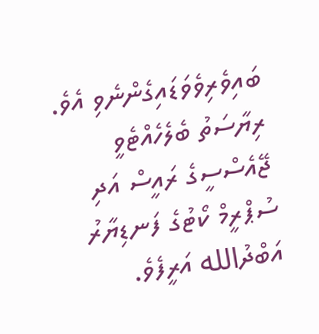ބައިވެރިވެވަޑައިގެންނެވި އެވެ. ރިޔާސަތު ބެލެހެއްޓެވީ ޖޭއެސްސީގެ ރައީސް އަދި ސުޕްރީމް ކޯޓުގެ ފަނޑިޔާރު އަބްދުالله އަރީފެވެ.